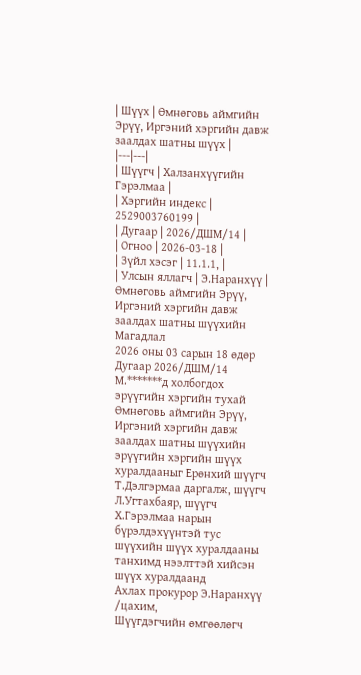| Шүүх | Өмнөговь аймгийн Эрүү, Иргэний хэргийн давж заалдах шатны шүүх |
|---|---|
| Шүүгч | Халзанхүүгийн Гэрэлмаа |
| Хэргийн индекс | 2529003760199 |
| Дугаар | 2026/ДШМ/14 |
| Огноо | 2026-03-18 |
| Зүйл хэсэг | 11.1.1, |
| Улсын яллагч | Э.Наранхүү |
Өмнөговь аймгийн Эрүү, Иргэний хэргийн давж заалдах шатны шүүхийн Магадлал
2026 оны 03 сарын 18 өдөр
Дугаар 2026/ДШМ/14
М.*******д холбогдох
эрүүгийн хэргийн тухай
Өмнөговь аймгийн Эрүү, Иргэний хэргийн давж заалдах шатны шүүхийн эрүүгийн хэргийн шүүх хуралдааныг Ерөнхий шүүгч Т.Дэлгэрмаа даргалж, шүүгч Л.Угтахбаяр, шүүгч Х.Гэрэлмаа нарын бүрэлдэхүүнтэй тус шүүхийн шүүх хуралдааны танхимд нээлттэй хийсэн шүүх хуралдаанд
Ахлах прокурор Э.Наранхүү /цахим,
Шүүгдэгчийн өмгөөлөгч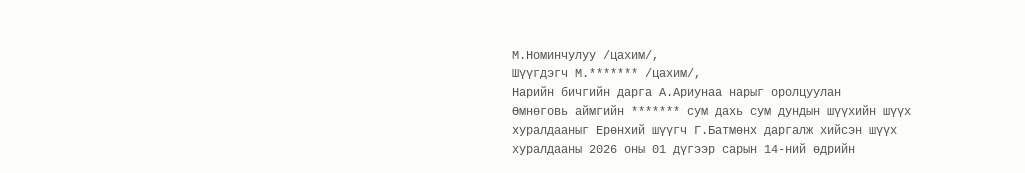М.Номинчулуу /цахим/,
Шүүгдэгч М.******* /цахим/,
Нарийн бичгийн дарга А.Ариунаа нарыг оролцуулан
Өмнөговь аймгийн ******* сум дахь сум дундын шүүхийн шүүх хуралдааныг Ерөнхий шүүгч Г.Батмөнх даргалж хийсэн шүүх хуралдааны 2026 оны 01 дүгээр сарын 14-ний өдрийн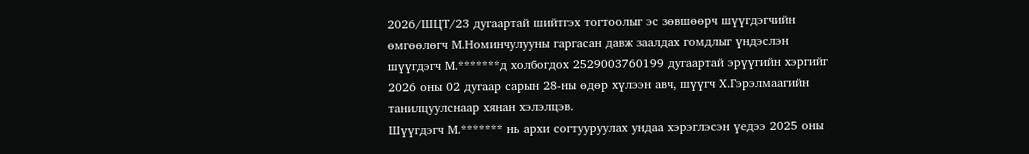2026/ШЦТ/23 дугаартай шийтгэх тогтоолыг эс зөвшөөрч шүүгдэгчийн өмгөөлөгч М.Номинчулууны гаргасан давж заалдах гомдлыг үндэслэн шүүгдэгч М.*******д холбогдох 2529003760199 дугаартай эрүүгийн хэргийг 2026 оны 02 дугаар сарын 28-ны өдөр хүлээн авч, шүүгч Х.Гэрэлмаагийн танилцуулснаар хянан хэлэлцэв.
Шүүгдэгч М.******* нь архи согтууруулах ундаа хэрэглэсэн үедээ 2025 оны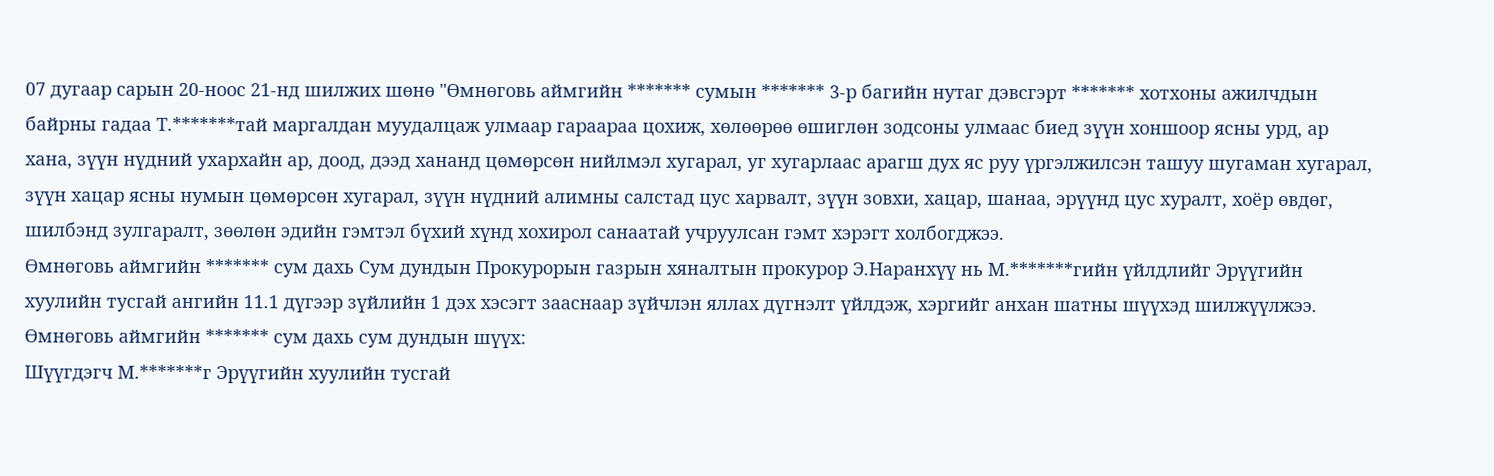07 дугаар сарын 20-ноос 21-нд шилжих шөнө "Өмнөговь аймгийн ******* сумын ******* 3-р багийн нутаг дэвсгэрт ******* хотхоны ажилчдын байрны гадаа Т.*******тай маргалдан муудалцаж улмаар гараараа цохиж, хөлөөрөө өшиглөн зодсоны улмаас биед зүүн хоншоор ясны урд, ар хана, зүүн нүдний ухархайн ар, доод, дээд хананд цөмөрсөн нийлмэл хугарал, уг хугарлаас арагш дух яс руу үргэлжилсэн ташуу шугаман хугарал, зүүн хацар ясны нумын цөмөрсөн хугарал, зүүн нүдний алимны салстад цус харвалт, зүүн зовхи, хацар, шанаа, эрүүнд цус хуралт, хоёр өвдөг, шилбэнд зулгаралт, зөөлөн эдийн гэмтэл бүхий хүнд хохирол санаатай учруулсан гэмт хэрэгт холбогджээ.
Өмнөговь аймгийн ******* сум дахь Сум дундын Прокурорын газрын хяналтын прокурор Э.Наранхүү нь М.*******гийн үйлдлийг Эрүүгийн хуулийн тусгай ангийн 11.1 дүгээр зүйлийн 1 дэх хэсэгт зааснаар зүйчлэн яллах дүгнэлт үйлдэж, хэргийг анхан шатны шүүхэд шилжүүлжээ.
Өмнөговь аймгийн ******* сум дахь сум дундын шүүх:
Шүүгдэгч М.*******г Эрүүгийн хуулийн тусгай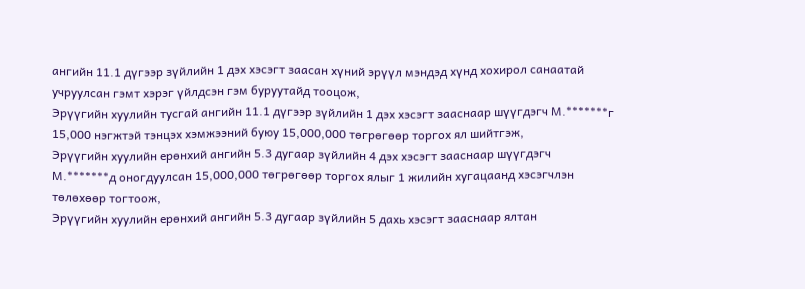ангийн 11.1 дүгээр зүйлийн 1 дэх хэсэгт заасан хүний эрүүл мэндэд хүнд хохирол санаатай учруулсан гэмт хэрэг үйлдсэн гэм буруутайд тооцож,
Эрүүгийн хуулийн тусгай ангийн 11.1 дүгээр зүйлийн 1 дэх хэсэгт зааснаар шүүгдэгч М.*******г 15,000 нэгжтэй тэнцэх хэмжээний буюу 15,000,000 төгрөгөөр торгох ял шийтгэж,
Эрүүгийн хуулийн ерөнхий ангийн 5.3 дугаар зүйлийн 4 дэх хэсэгт зааснаар шүүгдэгч М.*******д оногдуулсан 15,000,000 төгрөгөөр торгох ялыг 1 жилийн хугацаанд хэсэгчлэн төлөхөөр тогтоож,
Эрүүгийн хуулийн ерөнхий ангийн 5.3 дугаар зүйлийн 5 дахь хэсэгт зааснаар ялтан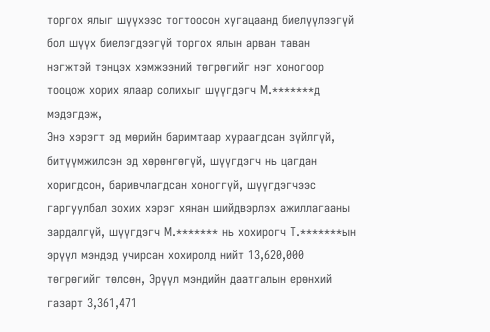торгох ялыг шүүхээс тогтоосон хугацаанд биелүүлээгүй бол шүүх биелэгдээгүй торгох ялын арван таван нэгжтэй тэнцэх хэмжээний төгрөгийг нэг хоногоор тооцож хорих ялаар солихыг шүүгдэгч М.*******д мэдэгдэж,
Энэ хэрэгт эд мөрийн баримтаар хураагдсан зүйлгүй, битүүмжилсэн эд хөрөнгөгүй, шүүгдэгч нь цагдан хоригдсон, баривчлагдсан хоноггүй, шүүгдэгчээс гаргуулбал зохих хэрэг хянан шийдвэрлэх ажиллагааны зардалгүй, шүүгдэгч М.******* нь хохирогч Т.*******ын эрүүл мэндэд учирсан хохиролд нийт 13,620,000 төгрөгийг төлсөн, Эрүүл мэндийн даатгалын ерөнхий газарт 3,361,471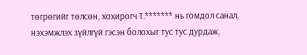төгрөгийг төлсөн, хохирогч Т.******* нь гомдол санал, нэхэмжлэх зүйлгүй гэсэн болохыг тус тус дурдаж,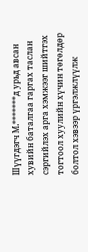Шүүгдэгч М.*******д урьд авсан хувийн баталгаа гаргах таслан сэргийлэх арга хэмжээг шийтгэх тогтоол хуулийн хүчин төгөлдөр болтол хэвээр үргэлжлүүлж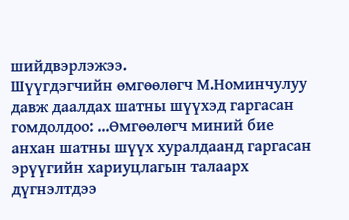шийдвэрлэжээ.
Шүүгдэгчийн өмгөөлөгч М.Номинчулуу давж даалдах шатны шүүхэд гаргасан гомдолдоо: ...Өмгөөлөгч миний бие анхан шатны шүүх хуралдаанд гаргасан эрүүгийн хариуцлагын талаарх дүгнэлтдээ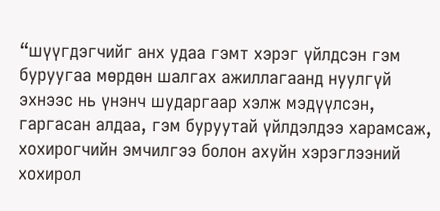“шүүгдэгчийг анх удаа гэмт хэрэг үйлдсэн гэм буруугаа мөрдөн шалгах ажиллагаанд нуулгүй эхнээс нь үнэнч шударгаар хэлж мэдүүлсэн, гаргасан алдаа, гэм буруутай үйлдэлдээ харамсаж, хохирогчийн эмчилгээ болон ахуйн хэрэглээний хохирол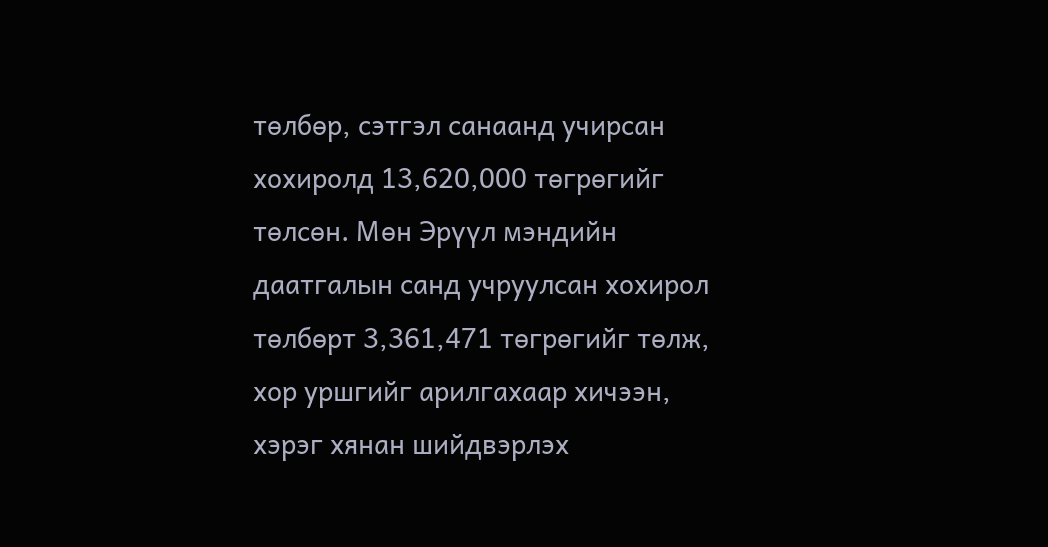төлбөр, сэтгэл санаанд учирсан хохиролд 13,620,000 төгрөгийг төлсөн. Мөн Эрүүл мэндийн даатгалын санд учруулсан хохирол төлбөрт 3,361,471 төгрөгийг төлж, хор уршгийг арилгахаар хичээн, хэрэг хянан шийдвэрлэх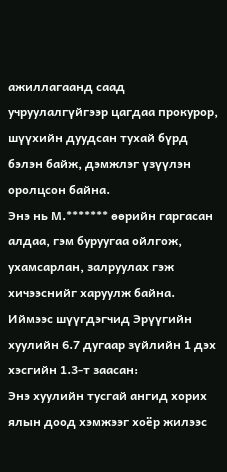ажиллагаанд саад учруулалгүйгээр цагдаа прокурор, шүүхийн дуудсан тухай бүрд бэлэн байж, дэмжлэг үзүүлэн оролцсон байна.
Энэ нь М.******* өөрийн гаргасан алдаа, гэм буруугаа ойлгож, ухамсарлан, залруулах гэж хичээснийг харуулж байна. Иймээс шүүгдэгчид Эрүүгийн хуулийн 6.7 дугаар зүйлийн 1 дэх хэсгийн 1.3-т заасан:
Энэ хуулийн тусгай ангид хорих ялын доод хэмжээг хоёр жилээс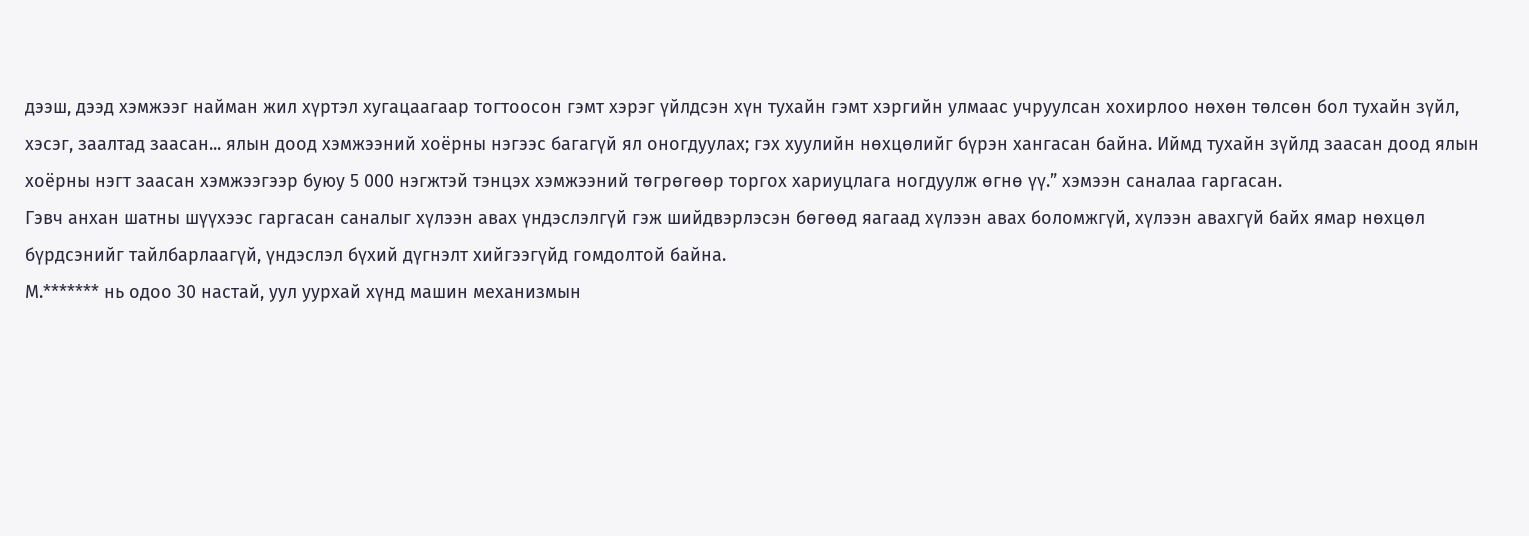дээш, дээд хэмжээг найман жил хүртэл хугацаагаар тогтоосон гэмт хэрэг үйлдсэн хүн тухайн гэмт хэргийн улмаас учруулсан хохирлоо нөхөн төлсөн бол тухайн зүйл, хэсэг, заалтад заасан... ялын доод хэмжээний хоёрны нэгээс багагүй ял оногдуулах; гэх хуулийн нөхцөлийг бүрэн хангасан байна. Иймд тухайн зүйлд заасан доод ялын хоёрны нэгт заасан хэмжээгээр буюу 5 000 нэгжтэй тэнцэх хэмжээний төгрөгөөр торгох хариуцлага ногдуулж өгнө үү.” хэмээн саналаа гаргасан.
Гэвч анхан шатны шүүхээс гаргасан саналыг хүлээн авах үндэслэлгүй гэж шийдвэрлэсэн бөгөөд яагаад хүлээн авах боломжгүй, хүлээн авахгүй байх ямар нөхцөл бүрдсэнийг тайлбарлаагүй, үндэслэл бүхий дүгнэлт хийгээгүйд гомдолтой байна.
М.******* нь одоо 30 настай, уул уурхай хүнд машин механизмын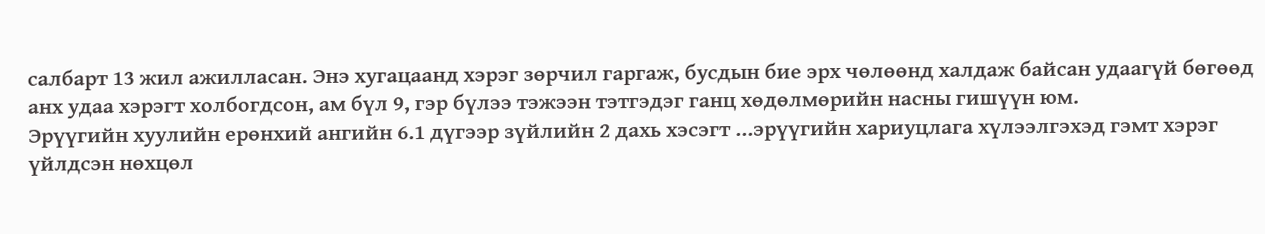салбарт 13 жил ажилласан. Энэ хугацаанд хэрэг зөрчил гаргаж, бусдын бие эрх чөлөөнд халдаж байсан удаагүй бөгөөд анх удаа хэрэгт холбогдсон, ам бүл 9, гэр бүлээ тэжээн тэтгэдэг ганц хөдөлмөрийн насны гишүүн юм.
Эрүүгийн хуулийн ерөнхий ангийн 6.1 дүгээр зүйлийн 2 дахь хэсэгт ...эрүүгийн хариуцлага хүлээлгэхэд гэмт хэрэг үйлдсэн нөхцөл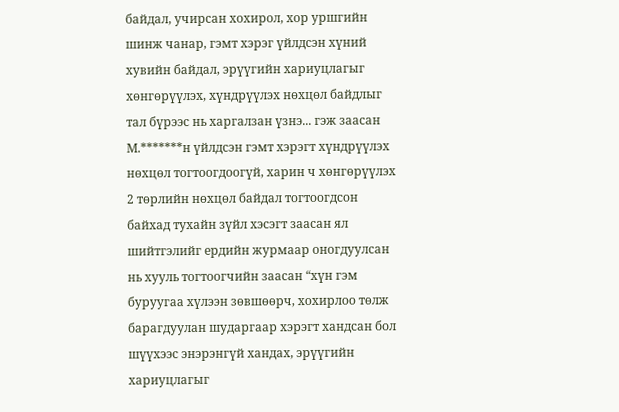байдал, учирсан хохирол, хор уршгийн шинж чанар, гэмт хэрэг үйлдсэн хүний хувийн байдал, эрүүгийн хариуцлагыг хөнгөрүүлэх, хүндрүүлэх нөхцөл байдлыг тал бүрээс нь харгалзан үзнэ... гэж заасан М.*******н үйлдсэн гэмт хэрэгт хүндрүүлэх нөхцөл тогтоогдоогүй, харин ч хөнгөрүүлэх 2 төрлийн нөхцөл байдал тогтоогдсон байхад тухайн зүйл хэсэгт заасан ял шийтгэлийг ердийн журмаар оногдуулсан нь хууль тогтоогчийн заасан “хүн гэм буруугаа хүлээн зөвшөөрч, хохирлоо төлж барагдуулан шударгаар хэрэгт хандсан бол шүүхээс энэрэнгүй хандах, эрүүгийн хариуцлагыг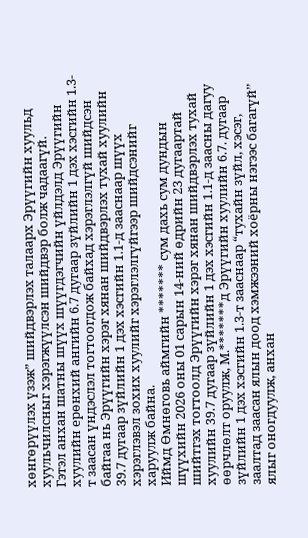хөнгөрүүлэх үзэж” шийдвэрлэх талаарх Эрүүгийн хуульд хуульчилсныг хэрэгжүүлсэн шийдвэр болж чадаагүй.
Гэтэл анхан шатны шүүх шүүгдэгчийн үйлдэлд Эрүүгийн хуулийн ерөнхий ангийн 6.7 дугаар зүйлийн 1 дэх хэсгийн 1.3-т заасан үндэслэл тогтоогдож байхад хэрэглэлгүй шийдсэн байгаа нь Эрүүгийн хэрэг хянан шийдвэрлэх тухай хуулийн 39.7 дугаар зүйлийн 1 дэх хэсгийн 1.1-д зааснаар шүүх хэрэглэвэл зохих хуулийг хэрэглэлгүйгээр шийдсэнийг харуулж байна.
Иймд Өмнөговь аймгийн ******* сум дахь сум дундын шүүхийн 2026 оны 01 сарын 14-ний өдрийн 23 дугаартай шийтгэх тогтоолд Эрүүгийн хэрэг хянан шийдвэрлэх тухай хуулийн 39.7 дугаар зүйлийн 1 дэх хэсгийн 1.1-д заасны дагуу өөрчлөлт оруулж, М.*******д Эрүүгийн хуулийн 6.7. дугаар зүйлийн 1 дэх хэсгийн 1.3-т зааснаар “тухайн зүйл, хэсэг, заалтад заасан ялын доод хэмжээний хоёрны нэгээс багагүй’’ ялыг оногдуулж, анхан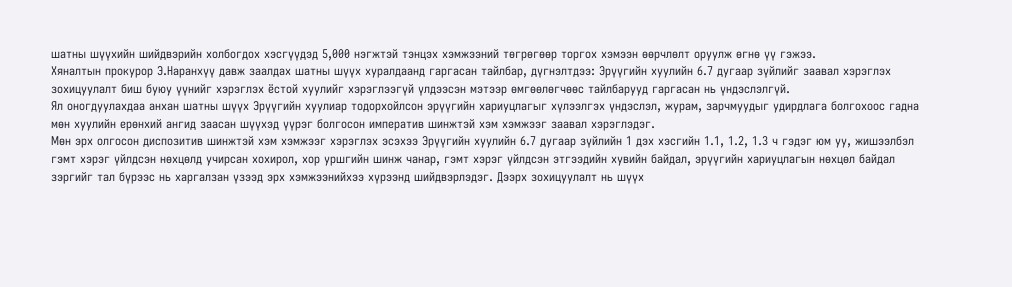шатны шүүхийн шийдвэрийн холбогдох хэсгүүдэд 5,000 нэгжтэй тэнцэх хэмжээний төгрөгөөр торгох хэмээн өөрчлөлт оруулж өгнө үү гэжээ.
Хяналтын прокурор Э.Наранхүү давж заалдах шатны шүүх хуралдаанд гаргасан тайлбар, дүгнэлтдээ: Эрүүгийн хуулийн 6.7 дугаар зүйлийг заавал хэрэглэх зохицуулалт биш буюу үүнийг хэрэглэх ёстой хуулийг хэрэглээгүй үлдээсэн мэтээр өмгөөлөгчөөс тайлбарууд гаргасан нь үндэслэлгүй.
Ял оногдуулахдаа анхан шатны шүүх Эрүүгийн хуулиар тодорхойлсон эрүүгийн хариуцлагыг хүлээлгэх үндэслэл, журам, зарчмуудыг удирдлага болгохоос гадна мөн хуулийн ерөнхий ангид заасан шүүхэд үүрэг болгосон императив шинжтэй хэм хэмжээг заавал хэрэглэдэг.
Мөн эрх олгосон диспозитив шинжтэй хэм хэмжээг хэрэглэх эсэхээ Эрүүгийн хуулийн 6.7 дугаар зүйлийн 1 дэх хэсгийн 1.1, 1.2, 1.3 ч гэдэг юм уу, жишээлбэл гэмт хэрэг үйлдсэн нөхцөлд учирсан хохирол, хор уршгийн шинж чанар, гэмт хэрэг үйлдсэн этгээдийн хувийн байдал, эрүүгийн хариуцлагын нөхцөл байдал зэргийг тал бүрээс нь харгалзан үзээд эрх хэмжээнийхээ хүрээнд шийдвэрлэдэг. Дээрх зохицуулалт нь шүүх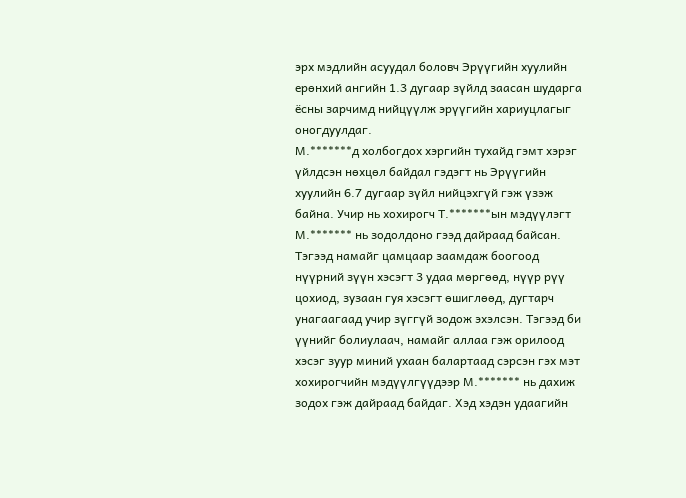эрх мэдлийн асуудал боловч Эрүүгийн хуулийн ерөнхий ангийн 1.3 дугаар зүйлд заасан шударга ёсны зарчимд нийцүүлж эрүүгийн хариуцлагыг оногдуулдаг.
М.*******д холбогдох хэргийн тухайд гэмт хэрэг үйлдсэн нөхцөл байдал гэдэгт нь Эрүүгийн хуулийн 6.7 дугаар зүйл нийцэхгүй гэж үзэж байна. Учир нь хохирогч Т.*******ын мэдүүлэгт М.******* нь зодолдоно гээд дайраад байсан. Тэгээд намайг цамцаар заамдаж боогоод нүүрний зүүн хэсэгт 3 удаа мөргөөд, нүүр рүү цохиод, зузаан гуя хэсэгт өшиглөөд, дугтарч унагаагаад учир зүггүй зодож эхэлсэн. Тэгээд би үүнийг болиулаач, намайг аллаа гэж орилоод хэсэг зуур миний ухаан балартаад сэрсэн гэх мэт хохирогчийн мэдүүлгүүдээр М.******* нь дахиж зодох гэж дайраад байдаг. Хэд хэдэн удаагийн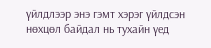үйлдлээр энэ гэмт хэрэг үйлдсэн нөхцөл байдал нь тухайн үед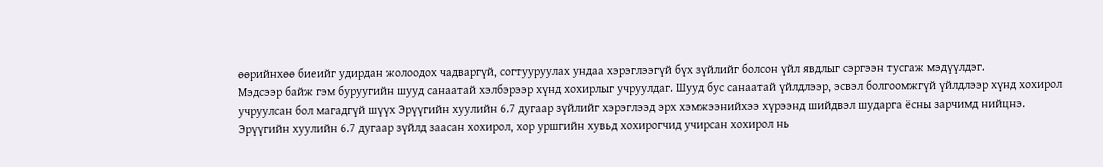өөрийнхөө биеийг удирдан жолоодох чадваргүй, согтууруулах ундаа хэрэглээгүй бүх зүйлийг болсон үйл явдлыг сэргээн тусгаж мэдүүлдэг.
Мэдсээр байж гэм буруугийн шууд санаатай хэлбэрээр хүнд хохирлыг учруулдаг. Шууд бус санаатай үйлдлээр, эсвэл болгоомжгүй үйлдлээр хүнд хохирол учруулсан бол магадгүй шүүх Эрүүгийн хуулийн 6.7 дугаар зүйлийг хэрэглээд эрх хэмжээнийхээ хүрээнд шийдвэл шударга ёсны зарчимд нийцнэ. Эрүүгийн хуулийн 6.7 дугаар зүйлд заасан хохирол, хор уршгийн хувьд хохирогчид учирсан хохирол нь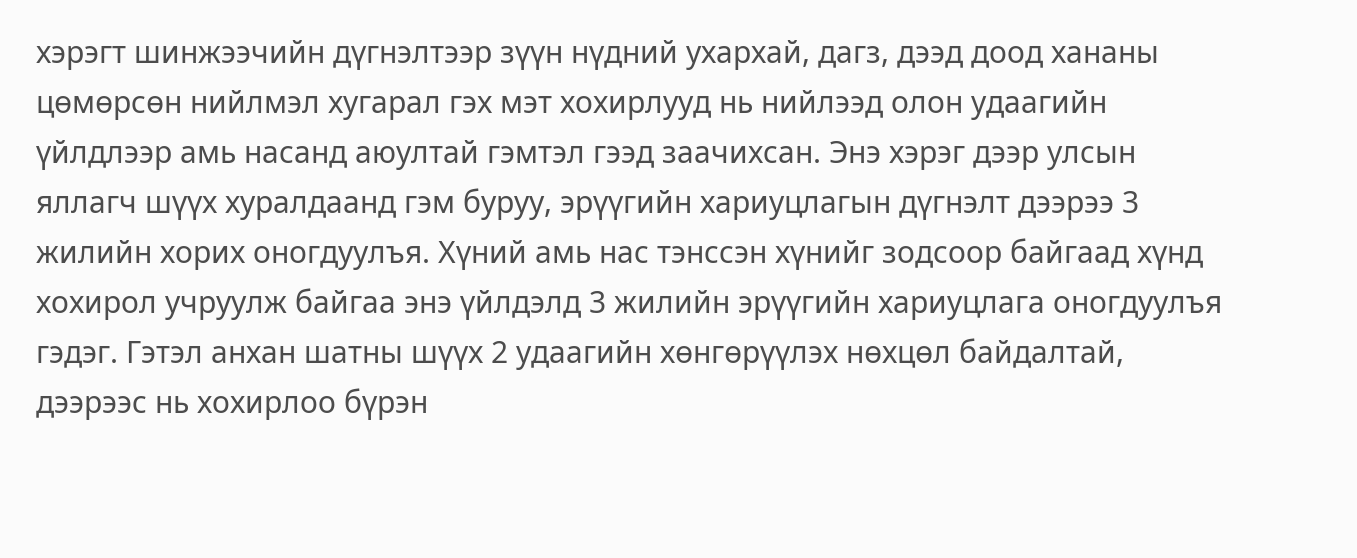хэрэгт шинжээчийн дүгнэлтээр зүүн нүдний ухархай, дагз, дээд доод хананы цөмөрсөн нийлмэл хугарал гэх мэт хохирлууд нь нийлээд олон удаагийн үйлдлээр амь насанд аюултай гэмтэл гээд заачихсан. Энэ хэрэг дээр улсын яллагч шүүх хуралдаанд гэм буруу, эрүүгийн хариуцлагын дүгнэлт дээрээ 3 жилийн хорих оногдуулъя. Хүний амь нас тэнссэн хүнийг зодсоор байгаад хүнд хохирол учруулж байгаа энэ үйлдэлд 3 жилийн эрүүгийн хариуцлага оногдуулъя гэдэг. Гэтэл анхан шатны шүүх 2 удаагийн хөнгөрүүлэх нөхцөл байдалтай, дээрээс нь хохирлоо бүрэн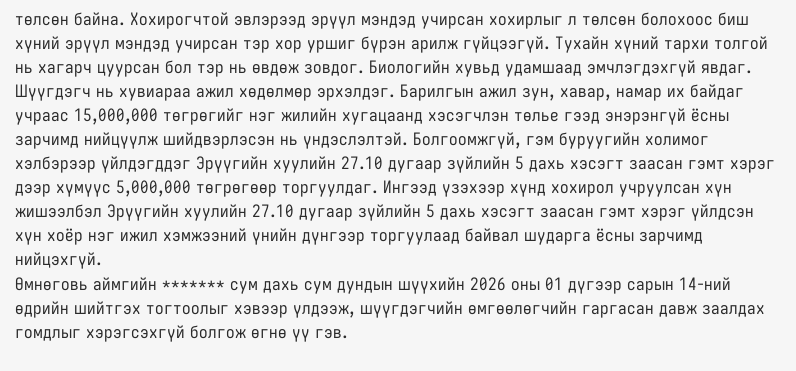төлсөн байна. Хохирогчтой эвлэрээд эрүүл мэндэд учирсан хохирлыг л төлсөн болохоос биш хүний эрүүл мэндэд учирсан тэр хор уршиг бүрэн арилж гүйцээгүй. Тухайн хүний тархи толгой нь хагарч цуурсан бол тэр нь өвдөж зовдог. Биологийн хувьд удамшаад эмчлэгдэхгүй явдаг.
Шүүгдэгч нь хувиараа ажил хөдөлмөр эрхэлдэг. Барилгын ажил зун, хавар, намар их байдаг учраас 15,000,000 төгрөгийг нэг жилийн хугацаанд хэсэгчлэн төлье гээд энэрэнгүй ёсны зарчимд нийцүүлж шийдвэрлэсэн нь үндэслэлтэй. Болгоомжгүй, гэм буруугийн холимог хэлбэрээр үйлдэгддэг Эрүүгийн хуулийн 27.10 дугаар зүйлийн 5 дахь хэсэгт заасан гэмт хэрэг дээр хүмүүс 5,000,000 төгрөгөөр торгуулдаг. Ингээд үзэхээр хүнд хохирол учруулсан хүн жишээлбэл Эрүүгийн хуулийн 27.10 дугаар зүйлийн 5 дахь хэсэгт заасан гэмт хэрэг үйлдсэн хүн хоёр нэг ижил хэмжээний үнийн дүнгээр торгуулаад байвал шударга ёсны зарчимд нийцэхгүй.
Өмнөговь аймгийн ******* сум дахь сум дундын шүүхийн 2026 оны 01 дүгээр сарын 14-ний өдрийн шийтгэх тогтоолыг хэвээр үлдээж, шүүгдэгчийн өмгөөлөгчийн гаргасан давж заалдах гомдлыг хэрэгсэхгүй болгож өгнө үү гэв.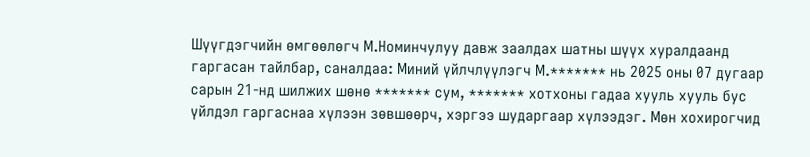Шүүгдэгчийн өмгөөлөгч М.Номинчулуу давж заалдах шатны шүүх хуралдаанд гаргасан тайлбар, саналдаа: Миний үйлчлүүлэгч М.******* нь 2025 оны 07 дугаар сарын 21-нд шилжих шөнө ******* сум, ******* хотхоны гадаа хууль хууль бус үйлдэл гаргаснаа хүлээн зөвшөөрч, хэргээ шударгаар хүлээдэг. Мөн хохирогчид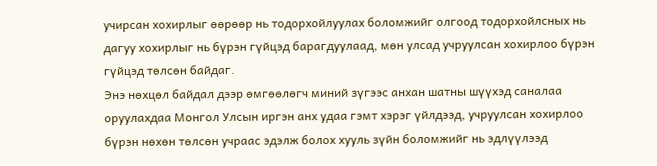учирсан хохирлыг өөрөөр нь тодорхойлуулах боломжийг олгоод тодорхойлсных нь дагуу хохирлыг нь бүрэн гүйцэд барагдуулаад, мөн улсад учруулсан хохирлоо бүрэн гүйцэд төлсөн байдаг.
Энэ нөхцөл байдал дээр өмгөөлөгч миний зүгээс анхан шатны шүүхэд саналаа оруулахдаа Монгол Улсын иргэн анх удаа гэмт хэрэг үйлдээд, учруулсан хохирлоо бүрэн нөхөн төлсөн учраас эдэлж болох хууль зүйн боломжийг нь эдлүүлээд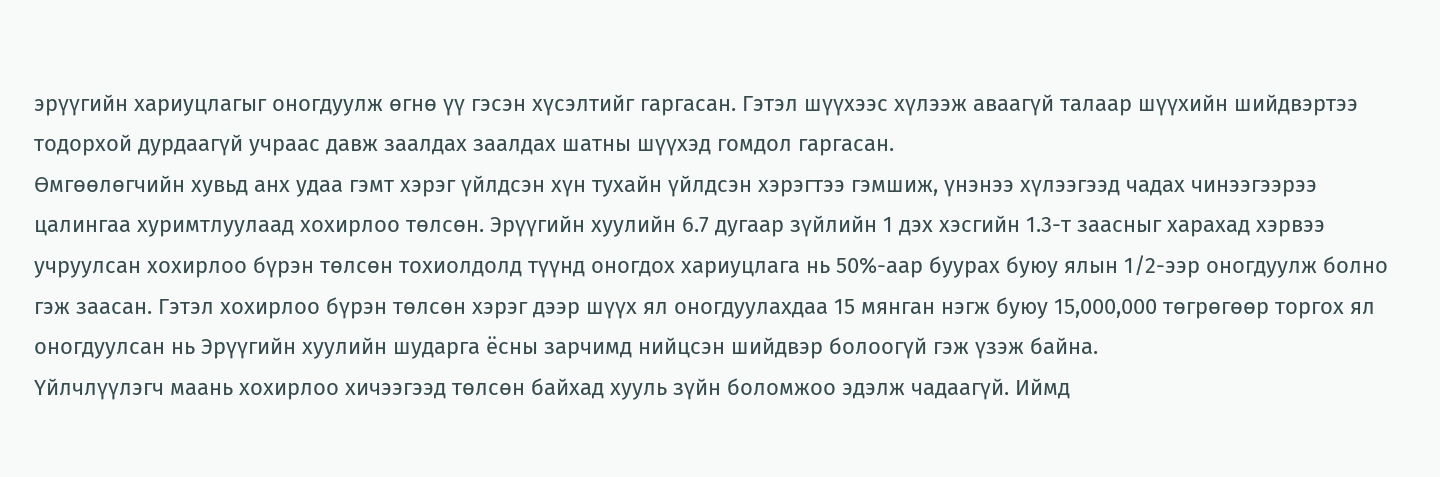эрүүгийн хариуцлагыг оногдуулж өгнө үү гэсэн хүсэлтийг гаргасан. Гэтэл шүүхээс хүлээж аваагүй талаар шүүхийн шийдвэртээ тодорхой дурдаагүй учраас давж заалдах заалдах шатны шүүхэд гомдол гаргасан.
Өмгөөлөгчийн хувьд анх удаа гэмт хэрэг үйлдсэн хүн тухайн үйлдсэн хэрэгтээ гэмшиж, үнэнээ хүлээгээд чадах чинээгээрээ цалингаа хуримтлуулаад хохирлоо төлсөн. Эрүүгийн хуулийн 6.7 дугаар зүйлийн 1 дэх хэсгийн 1.3-т заасныг харахад хэрвээ учруулсан хохирлоо бүрэн төлсөн тохиолдолд түүнд оногдох хариуцлага нь 50%-аар буурах буюу ялын 1/2-ээр оногдуулж болно гэж заасан. Гэтэл хохирлоо бүрэн төлсөн хэрэг дээр шүүх ял оногдуулахдаа 15 мянган нэгж буюу 15,000,000 төгрөгөөр торгох ял оногдуулсан нь Эрүүгийн хуулийн шударга ёсны зарчимд нийцсэн шийдвэр болоогүй гэж үзэж байна.
Үйлчлүүлэгч маань хохирлоо хичээгээд төлсөн байхад хууль зүйн боломжоо эдэлж чадаагүй. Иймд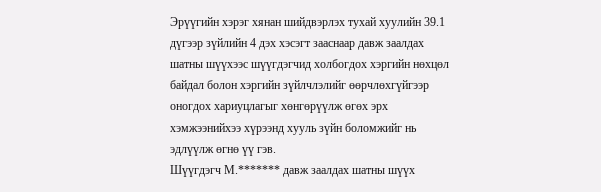Эрүүгийн хэрэг хянан шийдвэрлэх тухай хуулийн 39.1 дүгээр зүйлийн 4 дэх хэсэгт зааснаар давж заалдах шатны шүүхээс шүүгдэгчид холбогдох хэргийн нөхцөл байдал болон хэргийн зүйлчлэлийг өөрчлөхгүйгээр оногдох хариуцлагыг хөнгөрүүлж өгөх эрх хэмжээнийхээ хүрээнд хууль зүйн боломжийг нь эдлүүлж өгнө үү гэв.
Шүүгдэгч М.******* давж заалдах шатны шүүх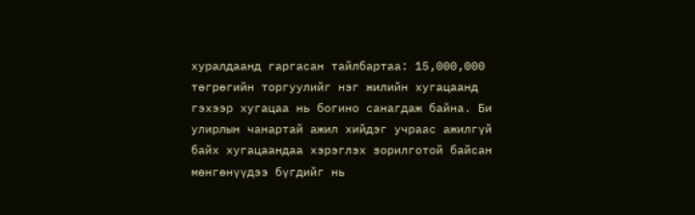хуралдаанд гаргасан тайлбартаа: 15,000,000 төгрөгийн торгуулийг нэг жилийн хугацаанд гэхээр хугацаа нь богино санагдаж байна. Би улирлын чанартай ажил хийдэг учраас ажилгүй байх хугацаандаа хэрэглэх зорилготой байсан мөнгөнүүдээ бүгдийг нь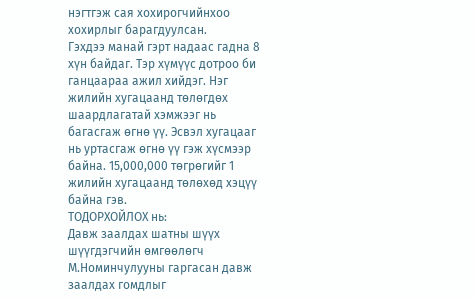нэгтгэж сая хохирогчийнхоо хохирлыг барагдуулсан.
Гэхдээ манай гэрт надаас гадна 8 хүн байдаг. Тэр хүмүүс дотроо би ганцаараа ажил хийдэг. Нэг жилийн хугацаанд төлөгдөх шаардлагатай хэмжээг нь багасгаж өгнө үү. Эсвэл хугацааг нь уртасгаж өгнө үү гэж хүсмээр байна. 15,000,000 төгрөгийг 1 жилийн хугацаанд төлөхөд хэцүү байна гэв.
ТОДОРХОЙЛОХ нь:
Давж заалдах шатны шүүх шүүгдэгчийн өмгөөлөгч М.Номинчулууны гаргасан давж заалдах гомдлыг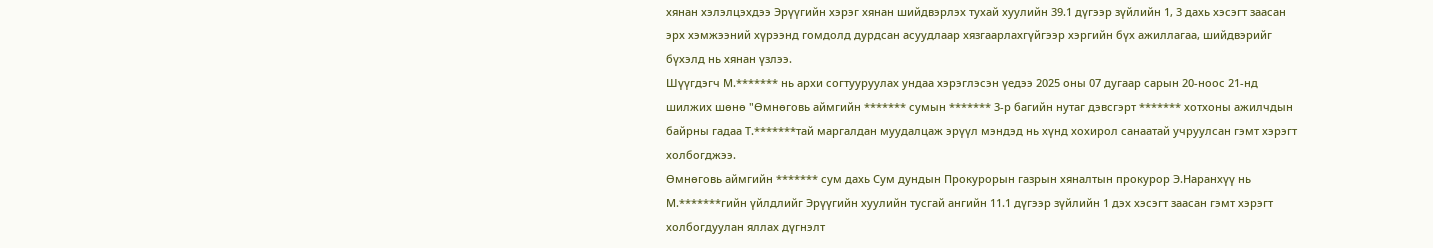хянан хэлэлцэхдээ Эрүүгийн хэрэг хянан шийдвэрлэх тухай хуулийн 39.1 дүгээр зүйлийн 1, 3 дахь хэсэгт заасан эрх хэмжээний хүрээнд гомдолд дурдсан асуудлаар хязгаарлахгүйгээр хэргийн бүх ажиллагаа, шийдвэрийг бүхэлд нь хянан үзлээ.
Шүүгдэгч М.******* нь архи согтууруулах ундаа хэрэглэсэн үедээ 2025 оны 07 дугаар сарын 20-ноос 21-нд шилжих шөнө "Өмнөговь аймгийн ******* сумын ******* 3-р багийн нутаг дэвсгэрт ******* хотхоны ажилчдын байрны гадаа Т.*******тай маргалдан муудалцаж эрүүл мэндэд нь хүнд хохирол санаатай учруулсан гэмт хэрэгт холбогджээ.
Өмнөговь аймгийн ******* сум дахь Сум дундын Прокурорын газрын хяналтын прокурор Э.Наранхүү нь М.*******гийн үйлдлийг Эрүүгийн хуулийн тусгай ангийн 11.1 дүгээр зүйлийн 1 дэх хэсэгт заасан гэмт хэрэгт холбогдуулан яллах дүгнэлт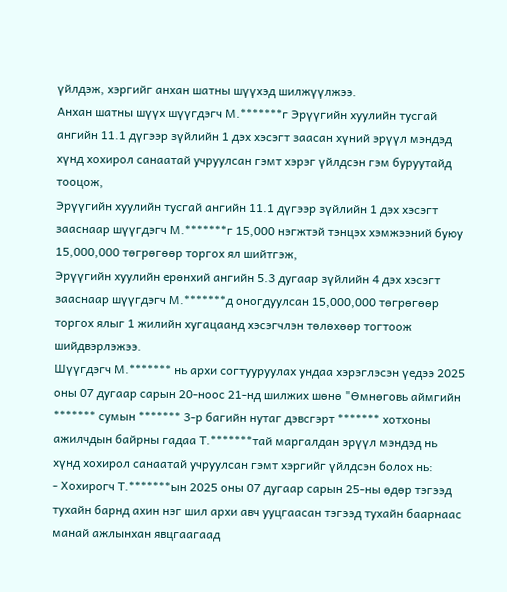үйлдэж, хэргийг анхан шатны шүүхэд шилжүүлжээ.
Анхан шатны шүүх шүүгдэгч М.*******г Эрүүгийн хуулийн тусгай ангийн 11.1 дүгээр зүйлийн 1 дэх хэсэгт заасан хүний эрүүл мэндэд хүнд хохирол санаатай учруулсан гэмт хэрэг үйлдсэн гэм буруутайд тооцож,
Эрүүгийн хуулийн тусгай ангийн 11.1 дүгээр зүйлийн 1 дэх хэсэгт зааснаар шүүгдэгч М.*******г 15,000 нэгжтэй тэнцэх хэмжээний буюу 15,000,000 төгрөгөөр торгох ял шийтгэж,
Эрүүгийн хуулийн ерөнхий ангийн 5.3 дугаар зүйлийн 4 дэх хэсэгт зааснаар шүүгдэгч М.*******д оногдуулсан 15,000,000 төгрөгөөр торгох ялыг 1 жилийн хугацаанд хэсэгчлэн төлөхөөр тогтоож шийдвэрлэжээ.
Шүүгдэгч М.******* нь архи согтууруулах ундаа хэрэглэсэн үедээ 2025 оны 07 дугаар сарын 20-ноос 21-нд шилжих шөнө "Өмнөговь аймгийн ******* сумын ******* 3-р багийн нутаг дэвсгэрт ******* хотхоны ажилчдын байрны гадаа Т.*******тай маргалдан эрүүл мэндэд нь хүнд хохирол санаатай учруулсан гэмт хэргийг үйлдсэн болох нь:
- Хохирогч Т.*******ын 2025 оны 07 дугаар сарын 25-ны өдөр тэгээд тухайн барнд ахин нэг шил архи авч ууцгаасан тэгээд тухайн баарнаас манай ажлынхан явцгаагаад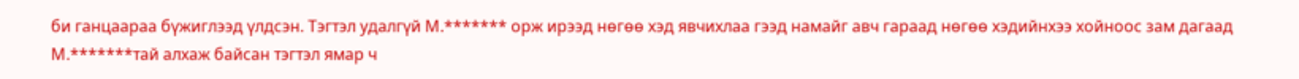би ганцаараа бүжиглээд үлдсэн. Тэгтэл удалгүй М.******* орж ирээд нөгөө хэд явчихлаа гээд намайг авч гараад нөгөө хэдийнхээ хойноос зам дагаад М.*******тай алхаж байсан тэгтэл ямар ч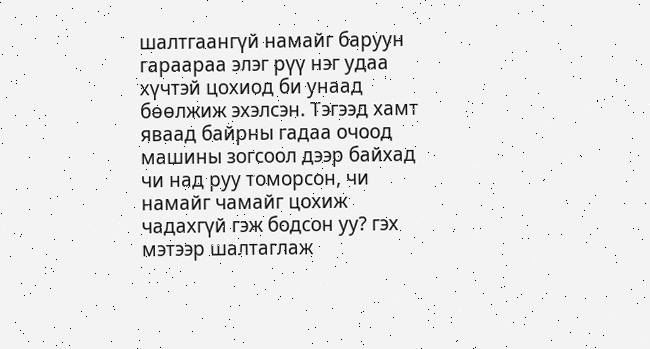шалтгаангүй намайг баруун гараараа элэг рүү нэг удаа хүчтэй цохиод би унаад бөөлжиж эхэлсэн. Тэгээд хамт яваад байрны гадаа очоод машины зогсоол дээр байхад чи над руу томорсон, чи намайг чамайг цохиж чадахгүй гэж бодсон уу? гэх мэтээр шалтаглаж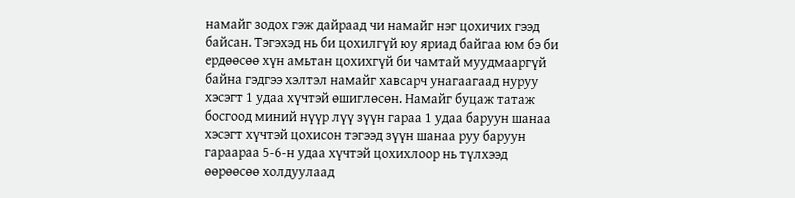намайг зодох гэж дайраад чи намайг нэг цохичих гээд байсан. Тэгэхэд нь би цохилгүй юу яриад байгаа юм бэ би ердөөсөө хүн амьтан цохихгүй би чамтай муудмааргүй байна гэдгээ хэлтэл намайг хавсарч унагаагаад нуруу хэсэгт 1 удаа хүчтэй өшиглөсөн. Намайг буцаж татаж босгоод миний нүүр лүү зүүн гараа 1 удаа баруун шанаа хэсэгт хүчтэй цохисон тэгээд зүүн шанаа руу баруун гараараа 5-6-н удаа хүчтэй цохихлоор нь түлхээд өөрөөсөө холдуулаад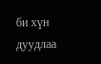би хүн дуудлаа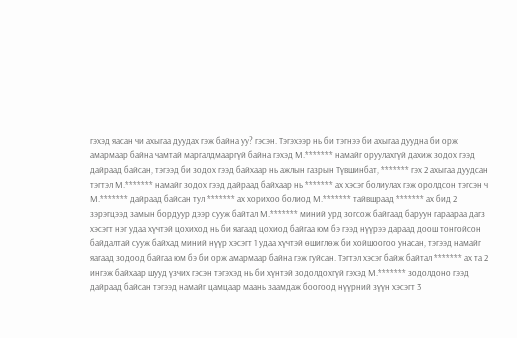гэхэд яасан чи ахыгаа дуудах гэж байна уу? гэсэн. Тэгэхээр нь би тэгнээ би ахыгаа дуудна би орж амармаар байна чамтай маргалдмааргүй байна гэхэд М.******* намайг оруулахгүй дахиж зодох гээд дайраад байсан, тэгээд би зодох гээд байхаар нь ажлын газрын Түвшинбат, ******* гэх 2 ахыгаа дуудсан тэгтэл М.******* намайг зодох гээд дайраад байхаар нь ******* ах хэсэг болиулах гэж оролдсон тэгсэн ч М.******* дайраад байсан тул ******* ах хорихоо болиод М.******* тайвшраад ******* ах бид 2 зэрэгцээд замын бордуур дээр сууж байтал М.******* миний урд зогсож байгаад баруун гараараа дагз хэсэгт нэг удаа хүчтэй цохиход нь би яагаад цохиод байгаа юм бэ гээд нүүрээ дараад доош тонгойсон байдалтай сууж байхад миний нүүр хэсэгт 1 удаа хүчтэй өшиглөж би хойшоогоо унасан, тэгээд намайг яагаад зодоод байгаа юм бэ би орж амармаар байна гэж гуйсан. Тэгтэл хэсэг байж байтал ******* ах та 2 ингэж байхаар шууд үзчих гэсэн тэгэхэд нь би хүнтэй зодолдохгүй гэхэд М.******* зодолдоно гээд дайраад байсан тэгээд намайг цамцаар маань заамдаж боогоод нүүрний зүүн хэсэгт 3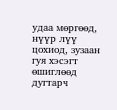удаа мөргөөд, нүүр лүү цохиод, зузаан гуя хэсэгт өшиглөөд дугтарч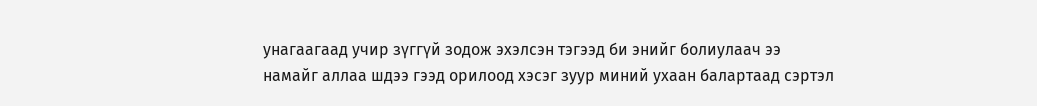унагаагаад учир зүггүй зодож эхэлсэн тэгээд би энийг болиулаач ээ намайг аллаа шдээ гээд орилоод хэсэг зуур миний ухаан балартаад сэртэл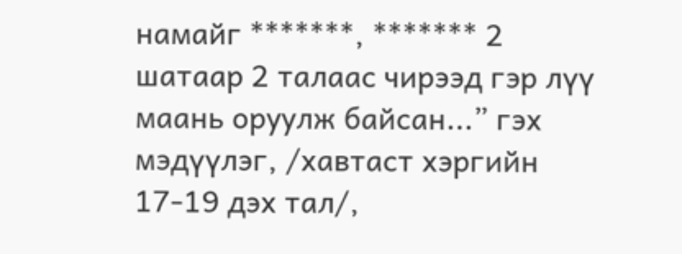намайг *******, ******* 2 шатаар 2 талаас чирээд гэр лүү маань оруулж байсан...” гэх мэдүүлэг, /хавтаст хэргийн 17-19 дэх тал/,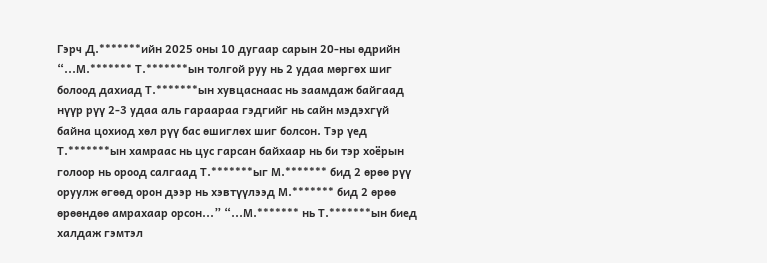Гэрч Д.*******ийн 2025 оны 10 дугаар сарын 20-ны өдрийн “...М.******* Т.*******ын толгой руу нь 2 удаа мөргөх шиг болоод дахиад Т.*******ын хувцаснаас нь заамдаж байгаад нүүр рүү 2-3 удаа аль гараараа гэдгийг нь сайн мэдэхгүй байна цохиод хөл рүү бас өшиглөх шиг болсон. Тэр үед Т.*******ын хамраас нь цус гарсан байхаар нь би тэр хоёрын голоор нь ороод салгаад Т.*******ыг М.******* бид 2 өрөө рүү оруулж өгөөд орон дээр нь хэвтүүлээд М.******* бид 2 өрөө өрөөндөө амрахаар орсон...” “...М.******* нь Т.*******ын биед халдаж гэмтэл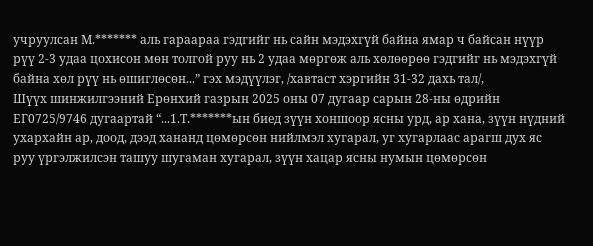учруулсан М.******* аль гараараа гэдгийг нь сайн мэдэхгүй байна ямар ч байсан нүүр рүү 2-3 удаа цохисон мөн толгой руу нь 2 удаа мөргөж аль хөлөөрөө гэдгийг нь мэдэхгүй байна хөл рүү нь өшиглөсөн...” гэх мэдүүлэг, /хавтаст хэргийн 31-32 дахь тал/,
Шүүх шинжилгээний Ерөнхий газрын 2025 оны 07 дугаар сарын 28-ны өдрийн ЕГ0725/9746 дугаартай “...1.Т.*******ын биед зүүн хоншоор ясны урд, ар хана, зүүн нүдний ухархайн ар, доод, дээд хананд цөмөрсөн нийлмэл хугарал, уг хугарлаас арагш дух яс руу үргэлжилсэн ташуу шугаман хугарал, зүүн хацар ясны нумын цөмөрсөн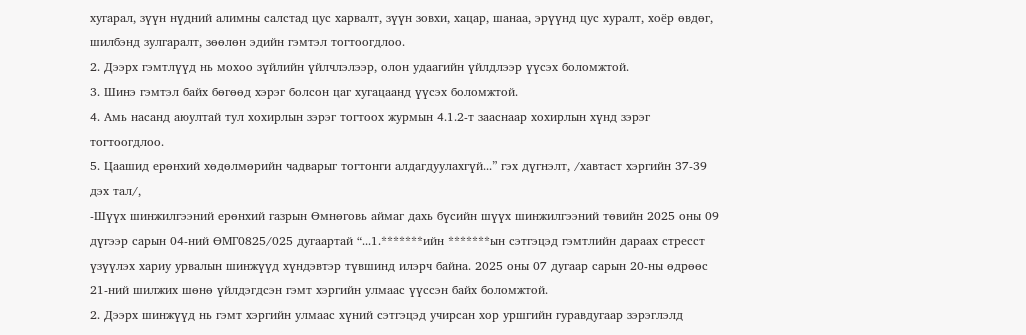хугарал, зүүн нүдний алимны салстад цус харвалт, зүүн зовхи, хацар, шанаа, эрүүнд цус хуралт, хоёр өвдөг, шилбэнд зулгаралт, зөөлөн эдийн гэмтэл тогтоогдлоо.
2. Дээрх гэмтлүүд нь мохоо зүйлийн үйлчлэлээр, олон удаагийн үйлдлээр үүсэх боломжтой.
3. Шинэ гэмтэл байх бөгөөд хэрэг болсон цаг хугацаанд үүсэх боломжтой.
4. Амь насанд аюултай тул хохирлын зэрэг тогтоох журмын 4.1.2-т зааснаар хохирлын хүнд зэрэг тогтоогдлоо.
5. Цаашид ерөнхий хөдөлмөрийн чадварыг тогтонги алдагдуулахгүй...” гэх дүгнэлт, /хавтаст хэргийн 37-39 дэх тал/,
-Шүүх шинжилгээний ерөнхий газрын Өмнөговь аймаг дахь бүсийн шүүх шинжилгээний төвийн 2025 оны 09 дүгээр сарын 04-ний ӨМГ0825/025 дугаартай “...1.*******ийн *******ын сэтгэцэд гэмтлийн дараах стресст үзүүлэх хариу урвалын шинжүүд хүндэвтэр түвшинд илэрч байна. 2025 оны 07 дугаар сарын 20-ны өдрөөс 21-ний шилжих шөнө үйлдэгдсэн гэмт хэргийн улмаас үүссэн байх боломжтой.
2. Дээрх шинжүүд нь гэмт хэргийн улмаас хүний сэтгэцэд учирсан хор уршгийн гуравдугаар зэрэглэлд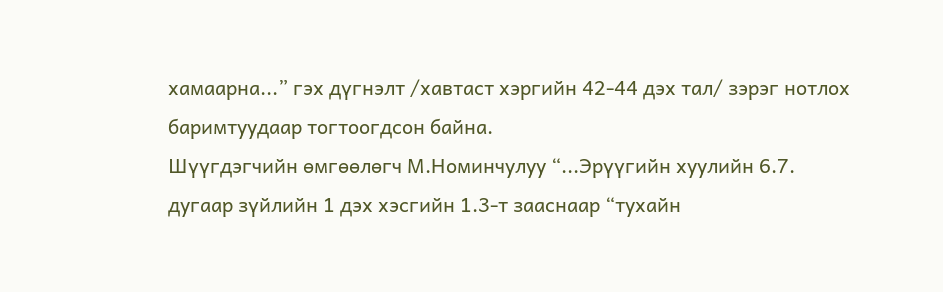хамаарна...” гэх дүгнэлт /хавтаст хэргийн 42-44 дэх тал/ зэрэг нотлох баримтуудаар тогтоогдсон байна.
Шүүгдэгчийн өмгөөлөгч М.Номинчулуу “...Эрүүгийн хуулийн 6.7. дугаар зүйлийн 1 дэх хэсгийн 1.3-т зааснаар “тухайн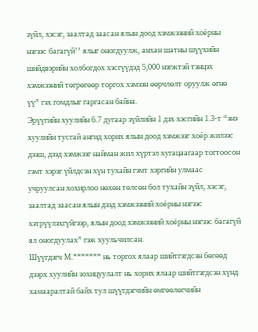зүйл, хэсэг, заалтад заасан ялын доод хэмжээний хоёрны нэгээс багагүй’’ ялыг оногдуулж, анхан шатны шүүхийн шийдвэрийн холбогдох хэсгүүдэд 5,000 нэгжтэй тэнцэх хэмжээний төгрөгөөр торгох хэмээн өөрчлөлт оруулж өгнө үү” гэх гомдлыг гаргасан байна.
Эрүүгийн хуулийн 6.7 дугаар зүйлийн 1 дэх хэсгийн 1.3-т “энэ хуулийн тусгай ангид хорих ялын доод хэмжээг хоёр жилээс дээш, дээд хэмжээг найман жил хүртэл хугацаагаар тогтоосон гэмт хэрэг үйлдсэн хүн тухайн гэмт хэргийн улмаас учруулсан хохирлоо нөхөн төлсөн бол тухайн зүйл, хэсэг, заалтад заасан ялын дээд хэмжээний хоёрны нэгээс хэтрүүлэхгүйгээр, ялын доод хэмжээний хоёрны нэгээс багагүй ял оногдуулах” гэж хуульчилсан.
Шүүгдэгч М.******* нь торгох ялаар шийтгэгдсэн бөгөөд дээрх хуулийн зохицуулалт нь хорих ялаар шийтгэгдсэн хүнд хамааралтай байх тул шүүгдэгчийн өмгөөлөгчийн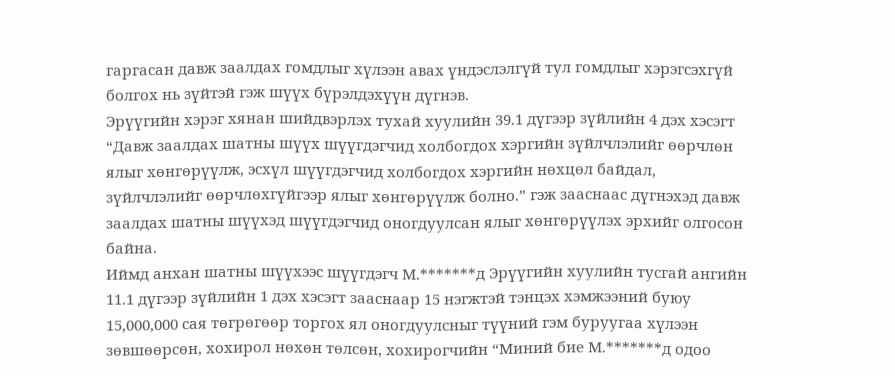гаргасан давж заалдах гомдлыг хүлээн авах үндэслэлгүй тул гомдлыг хэрэгсэхгүй болгох нь зүйтэй гэж шүүх бүрэлдэхүүн дүгнэв.
Эрүүгийн хэрэг хянан шийдвэрлэх тухай хуулийн 39.1 дүгээр зүйлийн 4 дэх хэсэгт “Давж заалдах шатны шүүх шүүгдэгчид холбогдох хэргийн зүйлчлэлийг өөрчлөн ялыг хөнгөрүүлж, эсхүл шүүгдэгчид холбогдох хэргийн нөхцөл байдал, зүйлчлэлийг өөрчлөхгүйгээр ялыг хөнгөрүүлж болно.” гэж зааснаас дүгнэхэд давж заалдах шатны шүүхэд шүүгдэгчид оногдуулсан ялыг хөнгөрүүлэх эрхийг олгосон байна.
Иймд анхан шатны шүүхээс шүүгдэгч М.*******д Эрүүгийн хуулийн тусгай ангийн 11.1 дүгээр зүйлийн 1 дэх хэсэгт зааснаар 15 нэгжтэй тэнцэх хэмжээний буюу 15,000,000 сая төгрөгөөр торгох ял оногдуулсныг түүний гэм буруугаа хүлээн зөвшөөрсөн, хохирол нөхөн төлсөн, хохирогчийн “Миний бие М.*******д одоо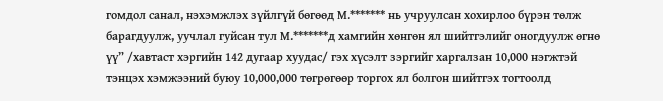гомдол санал, нэхэмжлэх зүйлгүй бөгөөд М.******* нь учруулсан хохирлоо бүрэн төлж барагдуулж, уучлал гуйсан тул М.*******д хамгийн хөнгөн ял шийтгэлийг оногдуулж өгнө үү” /хавтаст хэргийн 142 дугаар хуудас/ гэх хүсэлт зэргийг харгалзан 10,000 нэгжтэй тэнцэх хэмжээний буюу 10,000,000 төгрөгөөр торгох ял болгон шийтгэх тогтоолд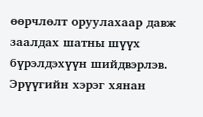өөрчлөлт оруулахаар давж заалдах шатны шүүх бүрэлдэхүүн шийдвэрлэв.
Эрүүгийн хэрэг хянан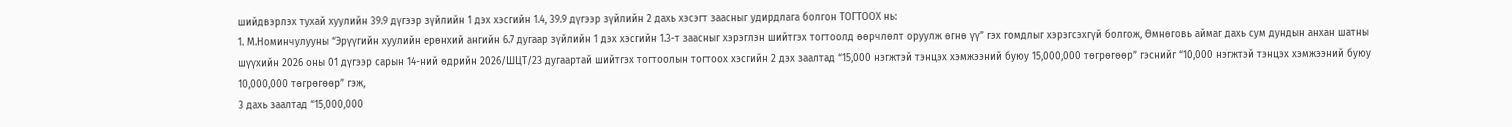шийдвэрлэх тухай хуулийн 39.9 дүгээр зүйлийн 1 дэх хэсгийн 1.4, 39.9 дүгээр зүйлийн 2 дахь хэсэгт заасныг удирдлага болгон ТОГТООХ нь:
1. М.Номинчулууны “Эрүүгийн хуулийн ерөнхий ангийн 6.7 дугаар зүйлийн 1 дэх хэсгийн 1.3-т заасныг хэрэглэн шийтгэх тогтоолд өөрчлөлт оруулж өгнө үү” гэх гомдлыг хэрэгсэхгүй болгож, Өмнөговь аймаг дахь сум дундын анхан шатны шүүхийн 2026 оны 01 дүгээр сарын 14-ний өдрийн 2026/ШЦТ/23 дугаартай шийтгэх тогтоолын тогтоох хэсгийн 2 дэх заалтад “15,000 нэгжтэй тэнцэх хэмжээний буюу 15,000,000 төгрөгөөр” гэснийг “10,000 нэгжтэй тэнцэх хэмжээний буюу 10,000,000 төгрөгөөр” гэж,
3 дахь заалтад “15,000,000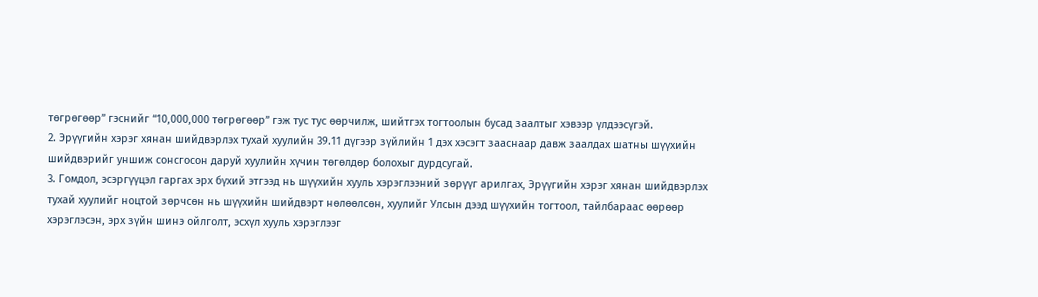төгрөгөөр” гэснийг “10,000,000 төгрөгөөр” гэж тус тус өөрчилж, шийтгэх тогтоолын бусад заалтыг хэвээр үлдээсүгэй.
2. Эрүүгийн хэрэг хянан шийдвэрлэх тухай хуулийн 39.11 дүгээр зүйлийн 1 дэх хэсэгт зааснаар давж заалдах шатны шүүхийн шийдвэрийг уншиж сонсгосон даруй хуулийн хүчин төгөлдөр болохыг дурдсугай.
3. Гомдол, эсэргүүцэл гаргах эрх бүхий этгээд нь шүүхийн хууль хэрэглээний зөрүүг арилгах, Эрүүгийн хэрэг хянан шийдвэрлэх тухай хуулийг ноцтой зөрчсөн нь шүүхийн шийдвэрт нөлөөлсөн, хуулийг Улсын дээд шүүхийн тогтоол, тайлбараас өөрөөр хэрэглэсэн, эрх зүйн шинэ ойлголт, эсхүл хууль хэрэглээг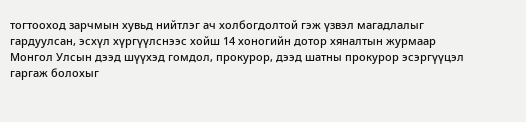тогтооход зарчмын хувьд нийтлэг ач холбогдолтой гэж үзвэл магадлалыг гардуулсан, эсхүл хүргүүлснээс хойш 14 хоногийн дотор хяналтын журмаар Монгол Улсын дээд шүүхэд гомдол, прокурор, дээд шатны прокурор эсэргүүцэл гаргаж болохыг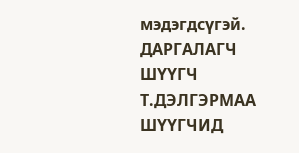мэдэгдсүгэй.
ДАРГАЛАГЧ ШҮҮГЧ Т.ДЭЛГЭРМАА
ШҮҮГЧИД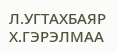Л.УГТАХБАЯР
Х.ГЭРЭЛМАА